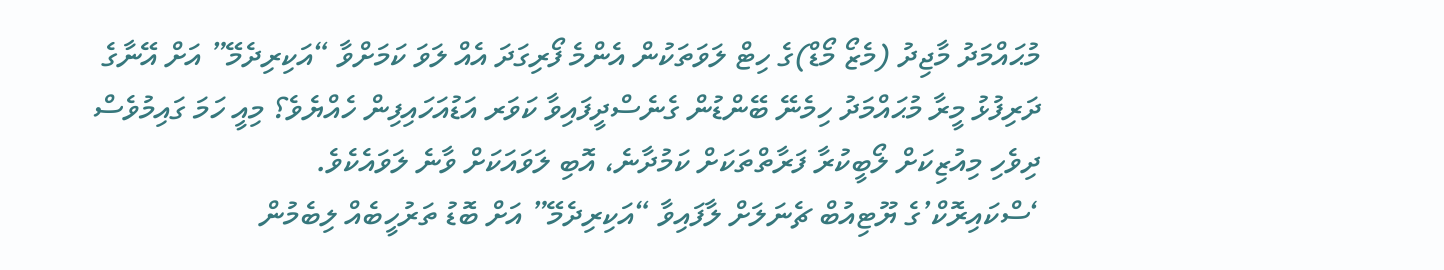މުޙައްމަދު މާޖިދު (މެޒޯ މޯޑް)ގެ ހިޓް ލަވަތަކުން އެންމެ ފޯރިގަދަ އެއް ލަވަ ކަމަށްވާ “އަކިރިދެމޭ” އަށް އޭނާގެ ދަރިފުޅު މީރާ މުޙައްމަދު ހިމެނޭ ބޭންޑުން ގެނެސްދީފައިވާ ކަވަރ އަޑުއަހައިފިން ހެއްޔެވެ؟ މިއީ ހަމަ ގައިމުވެސް ދިވެހި މިއުޒިކަށް ލޯބީކުރާ ފަރާތްތަކަށް ކަމުދާނެ، އޮބި ލަވައަކަށް ވާނެ ލަވައެކެވެ.
‘ސްކައިރޮކް’ގެ ޔޫޓިއުބް ޗެނަލަށް ލާފައިވާ “އަކިރިދެމޭ” އަށް ބޮޑު ތަރުހީބެއް ލިބެމުން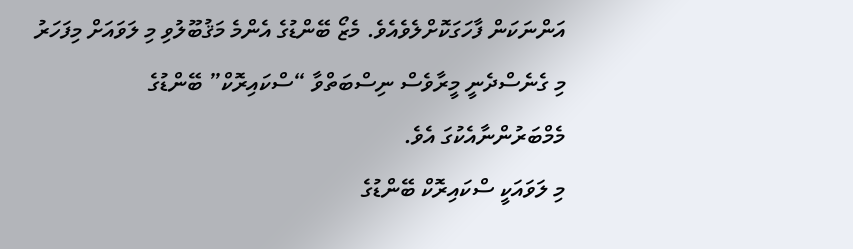އަންނަކަން ފާހަގަކޮށްލެވެއެވެ. މެޒޯ ބޭންޑުގެ އެންމެ މަޤުބޫލުވި މި ލަވައަށް މިފަހަރު މި ގެނެސްދެނީ މީރާވެސް ނިސްބަތްވާ “ސްކައިރޮކް” ބޭންޑުގެ މެމްބަރުންނާއެކުގަ އެވެ.
މި ލަވައަކީ ސްކައިރޮކް ބޭންޑުގެ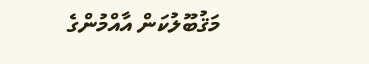މަޤުބޫލުކަން އާއްމުންގެ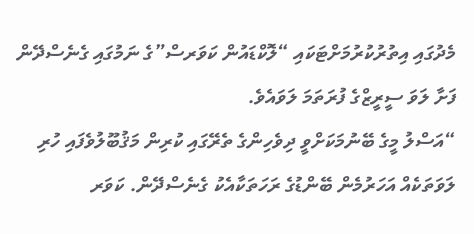މެދުގައި އިތުރުކުރުމަށްޓަކައި “ލޮކްޑައުން ކަވަރސް”ގެ ނަމުގައި ގެނެސްދޭން ފަށާ ލަވަ ސީރީޒްގެ ފުރަތަމަ ލަވައެވެ.
“އަސްލު މީގެ ބޭނުމަކަށްވީ ދިވެހިންގެ ތެރޭގައި ކުރިން މަޤުބޫލުވެފައި ހުރި ލަވަތަކެއް އަހަރުމެން ބޭންޑުގެ ރަހަތަކާއެކު ގެނެސްދޭން. ކަވަރ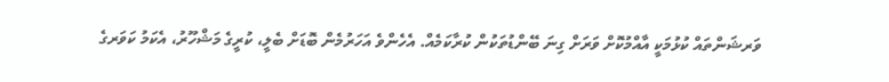ވަރޝަންތައް ކުޅުމަކީ އާއްމުކޮށް ވަރަށް ގިނަ ބޭންޑުތަކުން ކުރާކަމެއް. އެހެންވެ އަހަރުމެން ބޮޑަށް ބެލީ، ކުރީގެ މަޝްހޫރު، އެކަމު ކަވަރގެ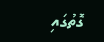ގޮތުގައި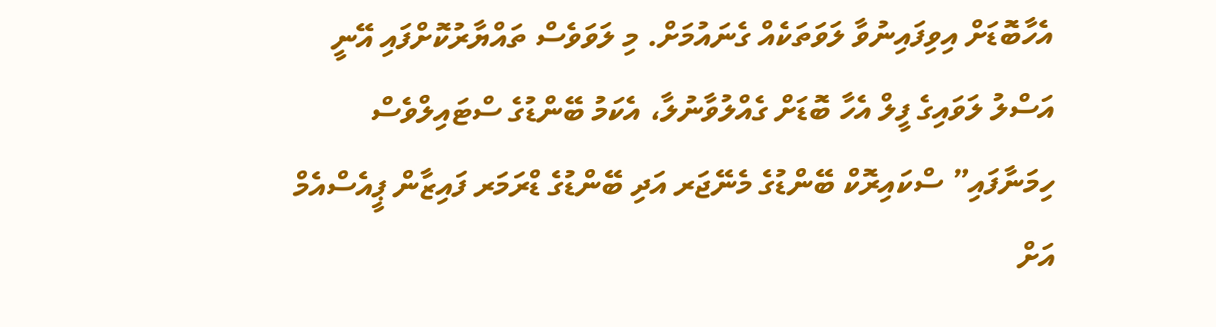އެހާބޮޑަށް އިވިފައިނުވާ ލަވަތަކެއް ގެނައުމަށް. މި ލަވަވެސް ތައްޔާރުކޮށްފައި އޭނީ އަސްލު ލަވައިގެ ފީލް އެހާ ބޮޑަށް ގެއްލުވާނުލާ، އެކަމު ބޭންޑުގެ ސްޓައިލްވެސް ހިމަނާފައި” ސްކައިރޮކް ބޭންޑުގެ މެނޭޖަރ އަދި ބޭންޑުގެ ޑްރަމަރ ފައިޒާން ޕީއެސްއެމް އަށް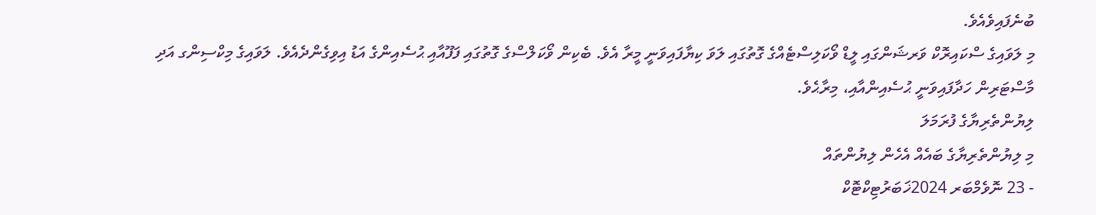ބުނެފައިވެއެވެ.
މި ލަވައިގެ ސްކައިރޮކް ވަރޝަންގައި ލީޑް ވޯކަލިސްޓެއްގެ ގޮތުގައި ލަވަ ކިޔާފައިވަނީ މީރާ އެވެ. ބެކިން ވޯކަލްސްގެ ގޮތުގައި ފަފޫއާއި ޙުސެއިންގެ އަޑު އިވިގެންދެއެވެ. ލަވައިގެ މިކްސިންގ އަދި މާސްޓަރިން ހަދާފައިވަނީ ޙުސެއިންއާއި، މިރާޙެވެ.
ލިޔުންތެރިޔާގެ ފުރަމަލަ
މި ލިޔުންތެރިޔާގެ ބައެއް އެހެން ލިޔުންތައް
- 23 ނޮވެމްބަރ 2024ޚަބަރުޓިކްޓޮކް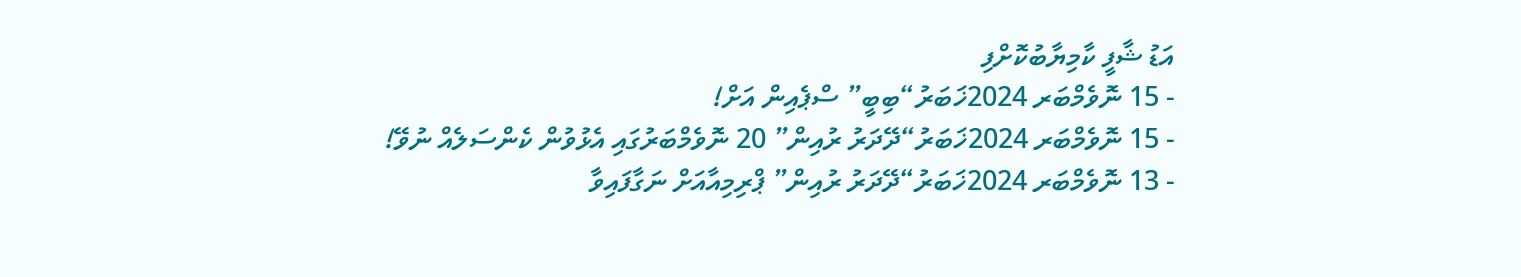އަޑު ޝާފީ ކާމިޔާބުކޮށްފި
- 15 ނޮވެމްބަރ 2024ޚަބަރު“ބިބީ” ސްޕެއިން އަށް!
- 15 ނޮވެމްބަރ 2024ޚަބަރު“ދޭދަރު ރުއިން” 20 ނޮވެމްބަރުގައި އެޅުވުން ކެންސަލެއް ނުވޭ!
- 13 ނޮވެމްބަރ 2024ޚަބަރު“ދޭދަރު ރުއިން” ޕްރިމިއާއަށް ނަގާފައިވާ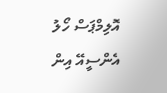އޮލިމްޕަސް ހޯލު އެންސީއޭ އިން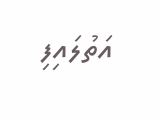އަތުލައިފި